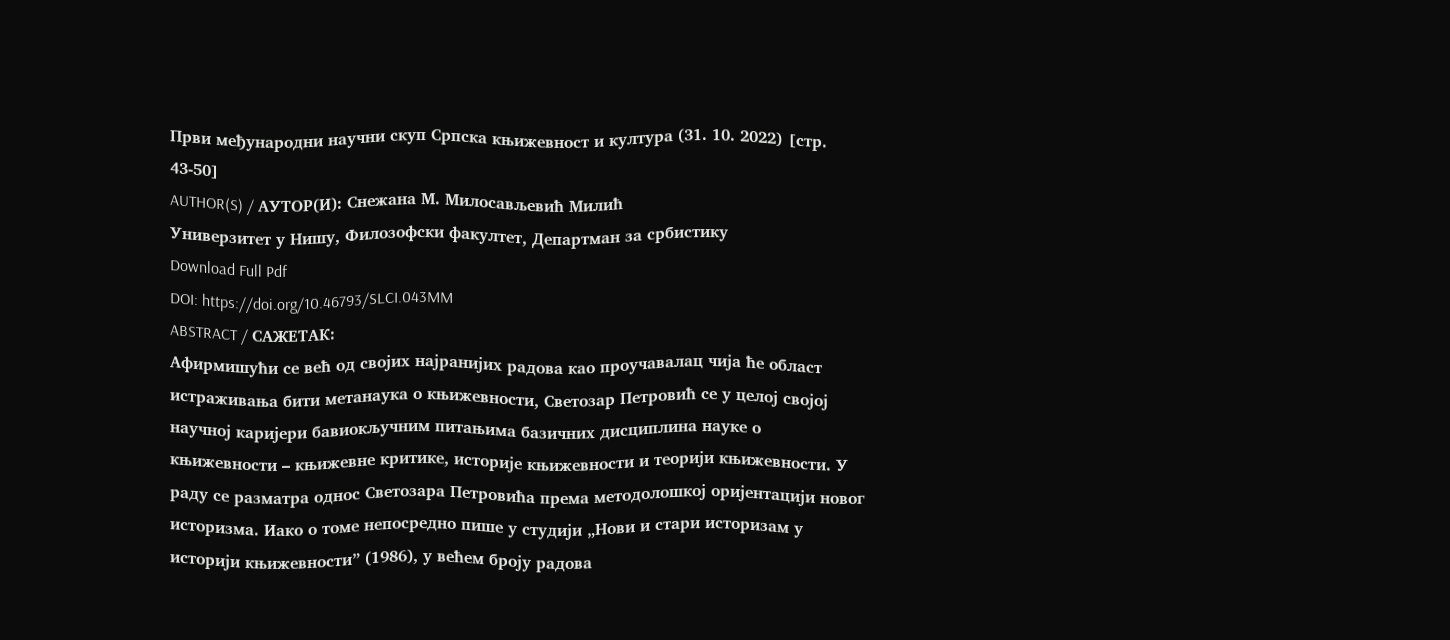Први међународни научни скуп Српска књижевност и култура (31. 10. 2022) [стр. 43-50]
AUTHOR(S) / АУТОР(И): Снежана М. Милосављевић Милић
Универзитет у Нишу, Филозофски факултет, Департман за србистику
Download Full Pdf
DOI: https://doi.org/10.46793/SLCI.043MM
ABSTRACT / САЖЕТАК:
Афирмишући се већ од својих најранијих радова као проучавалац чија ће област истраживања бити метанаука о књижевности, Светозар Петровић се у целој својој научној каријери бавиокључним питањима базичних дисциплина науке о књижевности – књижевне критике, историје књижевности и теорији књижевности. У раду се разматра однос Светозара Петровића према методолошкој оријентацији новог историзма. Иако о томе непосредно пише у студији „Нови и стари историзам у историји књижевности” (1986), у већем броју радова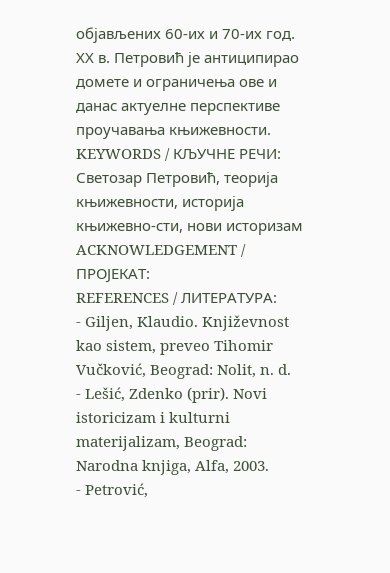објављених 60-их и 70-их год. ХХ в. Петровић је антиципирао домете и ограничења ове и данас актуелне перспективе проучавања књижевности.
KEYWORDS / КЉУЧНЕ РЕЧИ:
Светозар Петровић, теорија књижевности, историја књижевно-сти, нови историзам
ACKNOWLEDGEMENT / ПРОЈЕКАТ:
REFERENCES / ЛИТЕРАТУРA:
- Giljen, Klaudio. Književnost kao sistem, preveo Tihomir Vučković, Beograd: Nolit, n. d.
- Lešić, Zdenko (prir). Novi istoricizam i kulturni materijalizam, Beograd: Narodna knjiga, Alfa, 2003.
- Petrović,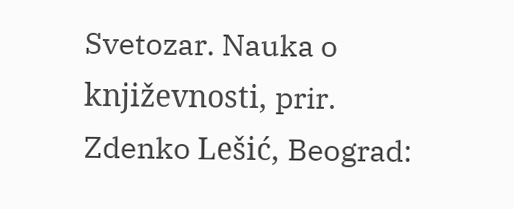Svetozar. Nauka o književnosti, prir. Zdenko Lešić, Beograd: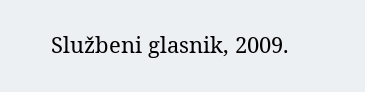Službeni glasnik, 2009.